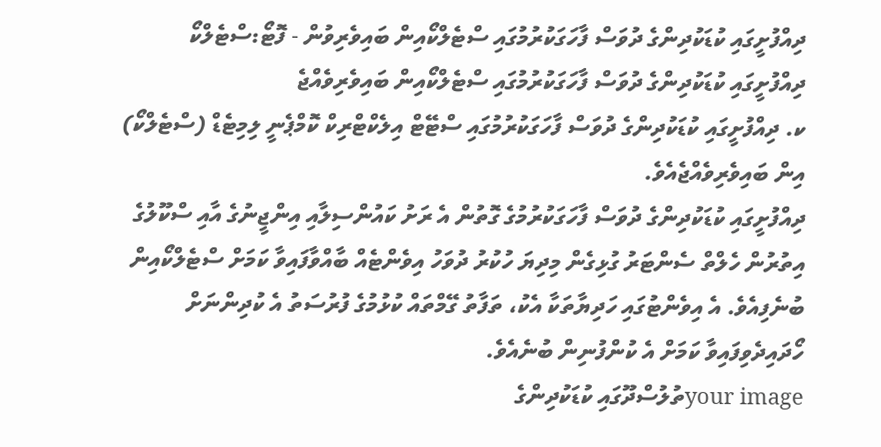ދިއްފުށީގައި ކުޑަކުދިންގެ ދުވަސް ފާހަގަކުރުމުގައި ސްޓެލްކޯއިން ބައިވެރިވުން - ފޮޓޯ:ސްޓެލްކޯ
ދިއްފުށީގައި ކުޑަކުދިންގެ ދުވަސް ފާހަގަކުރުމުގައި ސްޓެލްކޯއިން ބައިވެރިވެއްޖެ
ކ. ދިއްފުށީގައި ކުޑަކުދިންގެ ދުވަސް ފާހަގަކުރުމުގައި ސްޓޭޓް އިލެކްޓްރިކް ކޮމްޕެނީ ލިމިޓެޑް (ސްޓެލްކޯ) އިން ބައިވެރިވެއްޖެއެވެ.
ދިއްފުށީގައި ކުޑަކުދިންގެ ދުވަސް ފާހަގަކުރުމުގެ ގޮތުން އެ ރަށު ކައުންސިލާއި އިންޖީނުގެ އާއި ސްކޫލުގެ އިތުރުން ހެލްތް ސެންޓަރު ގުޅިގެން މިދިޔަ ހުކުރު ދުވަހު އިވެންޓެއް ބާއްވާފައިވާ ކަމަށް ސްޓެލްކޯއިން ބުނެފިއެވެ. އެ އިވެންޓުގައި ހަދިޔާތަކާ އެކު، ތަފާތު ގޭމްތައް ކުޅުމުގެ ފުރުސަތު އެ ކުދިންނަށް ހޯދައިދެވިފައިވާ ކަމަށް އެ ކުންފުނިން ބުނެއެވެ.
your imageތުލުސްދޫގައި ކުޑަކުދިންގެ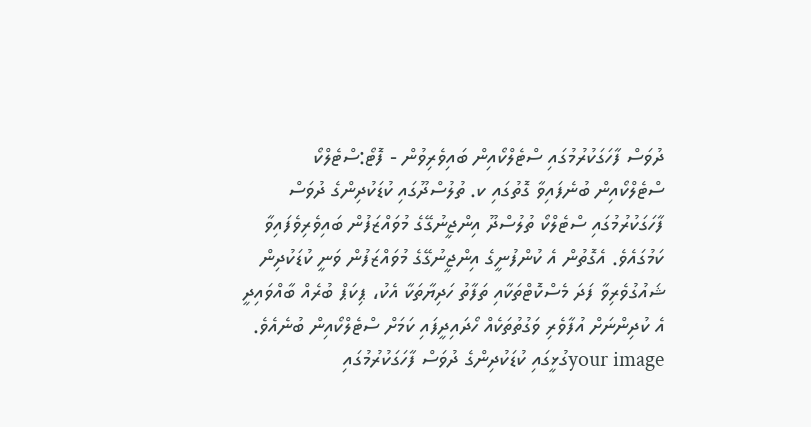ދުވަސް ފާހަގަކުރުމުގައި ސްޓެލްކޯއިން ބައިވެރިވުން - ފޮޓޯ:ސްޓެލްކޯ
ސްޓެލްކޯއިން ބުނެފައިވާ ގޮތުގައި ކ. ތުލުސްދޫގައި ކުޑަކުދިންގެ ދުވަސް ފާހަގަކުރުމުގައި ސްޓެލްކޯ ތުލުސްދޫ އިންޖީނުގޭގެ މުވައްޒަފުން ބައިވެރިވެފައިވާ ކަމުގައެވެ. އެގޮތުން އެ ކުންފުނީގެ އިންޖީނުގޭގެ މުވައްޒަފުން ވަނީ ކުޑަކުދިން ޝައުގުވެރިވާ ފަދަ މެސްކޮޓްތަކާއި ތަފާތު ހަދިޔާތަކާ އެކު، ޕިކަޕް ބުރެއް ބާއްވައިދީ އެ ކުދިންނަށް އުފާވެރި ވަގުތުތަކެއް ހޯދައިދީފައި ކަމަށް ސްޓެލްކޯއިން ބުނެއެވެ.
your imageގުޅީގައި ކުޑަކުދިންގެ ދުވަސް ފާހަގަކުރުމުގައި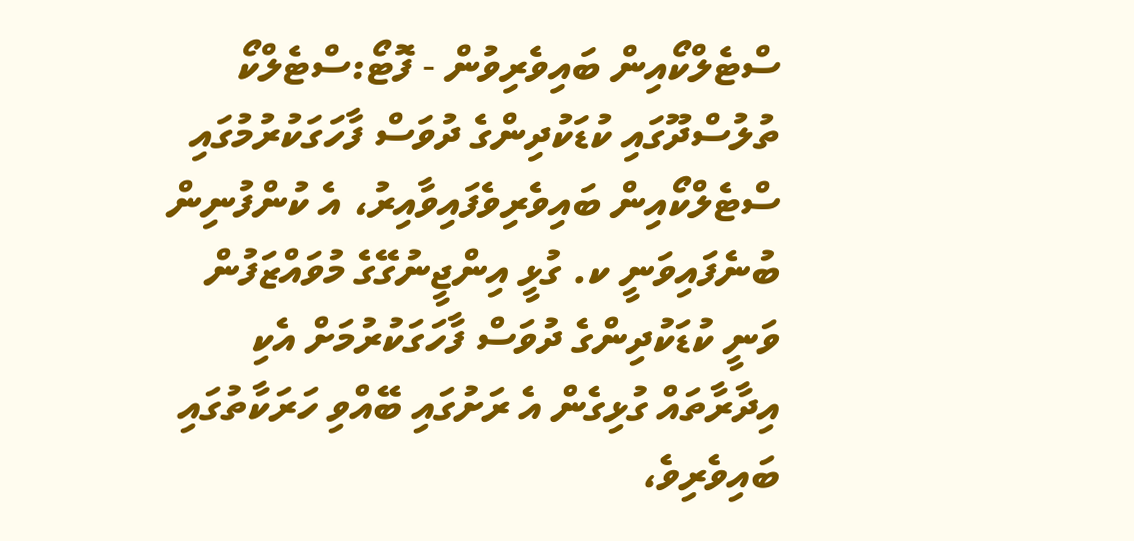ސްޓެލްކޯއިން ބައިވެރިވުން - ފޮޓޯ:ސްޓެލްކޯ
ތުލުސްދޫގައި ކުޑަކުދިންގެ ދުވަސް ފާހަގަކުރުމުގައި ސްޓެލްކޯއިން ބައިވެރިވެފައިވާއިރު، އެ ކުންފުނިން ބުނެފައިވަނީ ކ. ގުޅީ އިންޖީނުގޭގެ މުވައްޒަފުން ވަނީ ކުޑަކުދިންގެ ދުވަސް ފާހަގަކުރުމަށް އެކި އިދާރާތައް ގުޅިގެން އެ ރަށުގައި ބޭއްވި ހަރަކާތުގައި ބައިވެރިވެ،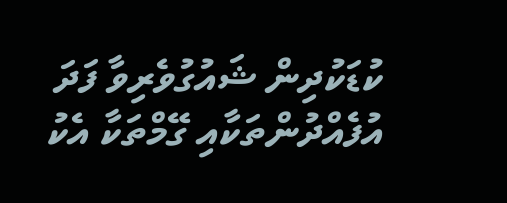ކުޑަކުދިން ޝައުގުވެރިވާ ފަދަ އުފެއްދުންތަކާއި ގޭމްތަކާ އެކު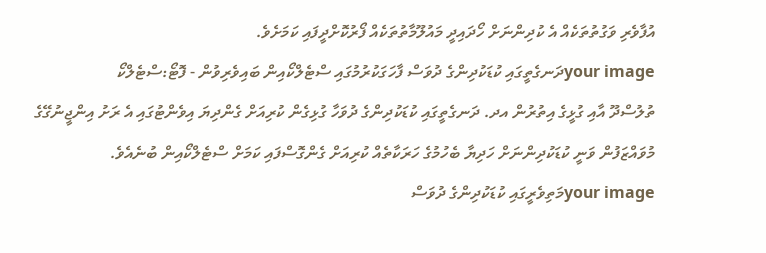އުފާވެރި ވަގުތުތަކެއް އެ ކުދިންނަށް ހޯދައިދީ މައުލޫމާތުތަކެއް ފޯރުކޮށްދީފައި ކަމަށެވެ.
your imageދަނގެތީގައި ކުޑަކުދިންގެ ދުވަސް ފާހަގަކުރުމުގައި ސްޓެލްކޯއިން ބައިވެރިވުން - ފޮޓޯ:ސްޓެލްކޯ
ތުލުސްދޫ އާއި ގުޅީގެ އިތުރުން އދ. ދަނގެތީގައި ކުޑަކުދިންގެ ދުވަހާ ގުޅިގެން ކުރިއަށް ގެންދިޔަ އިވެންޓުގައި އެ ރަށު އިންޖީނުގޭގެ މުވައްޒަފުން ވަނީ ކުޑަކުދިންނަށް ހަދިޔާ ބެހުމުގެ ހަރަކާތެއް ކުރިއަށް ގެންގޮސްފައި ކަމަށް ސްޓެލްކޯއިން ބުނެއެވެ.
your imageމަތިވެރީގައި ކުޑަކުދިންގެ ދުވަސް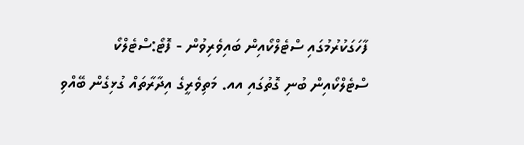ފާހަގަކުރުމުގައި ސްޓެލްކޯއިން ބައިވެރިވުން - ފޮޓޯ:ސްޓެލްކޯ
ސްޓެލްކޯއިން ބުނި ގޮތުގައި އއ. މަތިވެރީގެ އިދާރާތައް ގުޅިގެން ބޭއްވި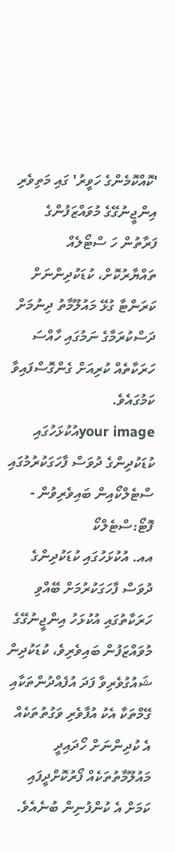'ކޮއްކޮމެންގެ ހަވީރު' ގައި މަތިވެރި އިންޖީނުގޭގެ މުވައްޒަފުންގެ ފަރާތުން ހަ ސްޓޯލެއް ތައްޔާރުކޮށް، ކުޑަކުދިންނަށް ކަރަންޓާ ގުޅޭ މައުލޫމާތު ދިނުމަށް ދަސްކުރަމާގެ ނަމުގައި ހާއްސަ ހަރަކާތެއް ކުރިއަށް ގެންގޮސްފައިވާ ކަމުގައެވެ.
your imageއުކުޅަހުގައި ކުޑަކުދިންގެ ދުވަސް ފާހަގަކުރުމުގައި ސްޓެލްކޯއިން ބައިވެރިވުން - ފޮޓޯ:ސްޓެލްކޯ
އއ. އުކުޅަހުގައި ކުޑަކުދިންގެ ދުވަސް ފާހަގަކުރުމަށް ބޭއްވި ހަރަކާތުގައި އުކުޅަހު އިންޖީނުގޭގެ މުވައްޒަފުން ބައިވެރިވެ، ކުޑަކުދިން ޝައުގުވެރިވާ ފަދަ އުފެއްދުންތަކާއި ގޭމްތަކާ އެކު އުފާވެރި ވަގުތުތަކެއް އެ ކުދިންނަށް ހޯދައިދީ މައުލޫމާތުތަކެއް ފޯރުކޮށްދީފައި ކަމަށް އެ ކުންފުނިން ބުނެއެވެ.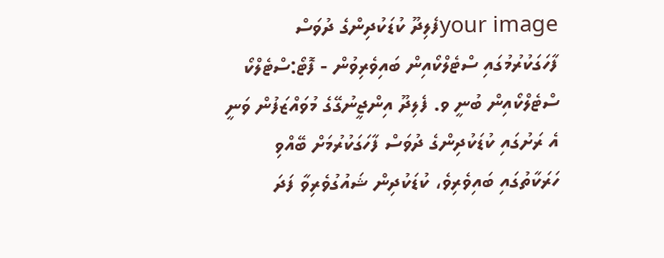your imageފެލިދޫ ކުޑަކުދިންގެ ދުވަސް ފާހަގަކުރުމުގައި ސްޓެލްކޯއިން ބައިވެރިވުން - ފޮޓޯ:ސްޓެލްކޯ
ސްޓެލްކޯއިން ބުނީ ވ. ފެލިދޫ އިންޖީނުގޭގެ މުވައްޒަފުން ވަނީ އެ ރަށުގައި ކުޑަކުދިންގެ ދުވަސް ފާހަގަކުރުމަށް ބޭއްވި ހަރަކާތުގައި ބައިވެރިވެ، ކުޑަކުދިން ޝައުގުވެރިވާ ފަދަ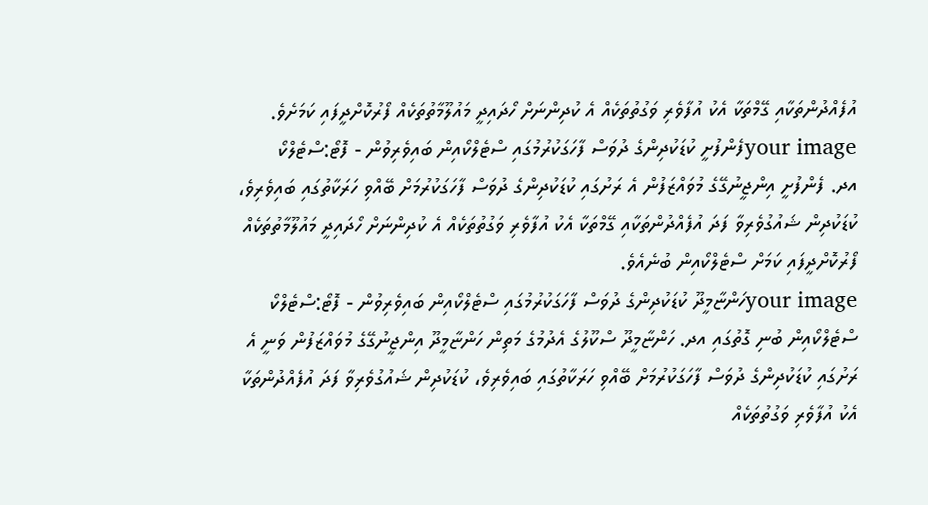އުފެއްދުންތަކާއި ގޭމްތަކާ އެކު އުފާވެރި ވަގުތުތަކެއް އެ ކުދިންނަށް ހޯދައިދީ މައުލޫމާތުތަކެއް ފޯރުކޮށްދީފައި ކަމަށެވެ.
your imageފެންފުށީ ކުޑަކުދިންގެ ދުވަސް ފާހަގަކުރުމުގައި ސްޓެލްކޯއިން ބައިވެރިވުން - ފޮޓޯ:ސްޓެލްކޯ
އދ. ފެންފުށީ އިންޖީނުގޭގެ މުވައްޒަފުން އެ ރަށުގައި ކުޑަކުދިންގެ ދުވަސް ފާހަގަކުރުމަށް ބޭއްވި ހަރަކާތުގައި ބައިވެރިވެ، ކުޑަކުދިން ޝައުގުވެރިވާ ފަދަ އުފެއްދުންތަކާއި ގޭމްތަކާ އެކު އުފާވެރި ވަގުތުތަކެއް އެ ކުދިންނަށް ހޯދައިދީ މައުލޫމާތުތަކެއް ފޯރުކޮށްދީފައި ކަމަށް ސްޓެލްކޯއިން ބުނެއެވެ.
your imageހަންޏާމީދޫ ކުޑަކުދިންގެ ދުވަސް ފާހަގަކުރުމުގައި ސްޓެލްކޯއިން ބައިވެރިވުން - ފޮޓޯ:ސްޓެލްކޯ
ސްޓެލްކޯއިން ބުނި ގޮތުގައި އދ. ހަންޏާމީދޫ ސްކޫލުގެ އެދުމުގެ މަތިން ހަންޏާމީދޫ އިންޖީނުގޭގެ މުވައްޒަފުން ވަނީ އެ ރަށުގައި ކުޑަކުދިންގެ ދުވަސް ފާހަގަކުރުމަށް ބޭއްވި ހަރަކާތުގައި ބައިވެރިވެ، ކުޑަކުދިން ޝައުގުވެރިވާ ފަދަ އުފެއްދުންތަކާ އެކު އުފާވެރި ވަގުތުތަކެއް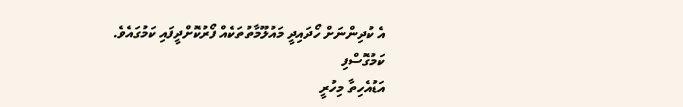އެ ކުދިންނަށް ހޯދައިދީ މައުލޫމާތުތަކެއް ފޯރުކޮށްދީފައި ކަމުގައެވެ.
ކަމުގޮސްފި
އަޑުއެހިތާ މިހުރީ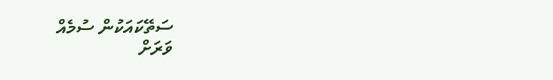ސަތޭކައަކުން ސުމެއް
ވަރަށް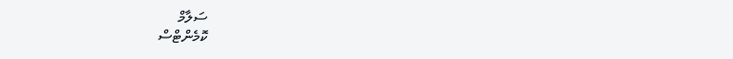ސަލާމް
ކޮމެންޓްސް